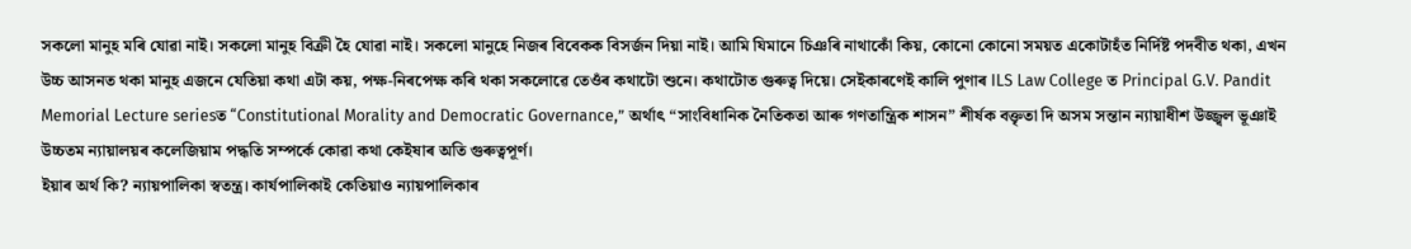সকলো মানুহ মৰি যোৱা নাই। সকলো মানুহ বিক্ৰী হৈ যোৱা নাই। সকলো মানুহে নিজৰ বিবেকক বিসৰ্জন দিয়া নাই। আমি যিমানে চিঞৰি নাথাকোঁ কিয়, কোনো কোনো সময়ত একোটাহঁত নিৰ্দিষ্ট পদবীত থকা, এখন উচ্চ আসনত থকা মানুহ এজনে যেতিয়া কথা এটা কয়, পক্ষ-নিৰপেক্ষ কৰি থকা সকলোৱে তেওঁৰ কথাটো শুনে। কথাটোত গুৰুত্ব দিয়ে। সেইকাৰণেই কালি পুণাৰ ILS Law College ত Principal G.V. Pandit Memorial Lecture seriesত “Constitutional Morality and Democratic Governance,” অৰ্থাৎ “সাংবিধানিক নৈতিকতা আৰু গণতান্ত্রিক শাসন” শীৰ্ষক বক্তৃতা দি অসম সন্তান ন্যায়াধীশ উজ্জ্বল ভূঞাই উচ্চতম ন্যায়ালয়ৰ কলেজিয়াম পদ্ধতি সম্পৰ্কে কোৱা কথা কেইষাৰ অতি গুৰুত্বপূৰ্ণ।
ইয়াৰ অৰ্থ কি? ন্যায়পালিকা স্বতন্ত্ৰ। কাৰ্যপালিকাই কেতিয়াও ন্যায়পালিকাৰ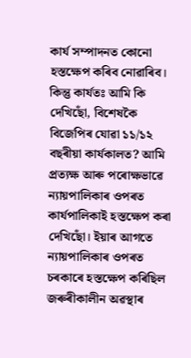কাৰ্য সম্পাদনত কোনো হস্তক্ষেপ কৰিব নোৱাৰিব। কিন্তু কাৰ্যতঃ আমি কি দেখিছোঁ, বিশেষকৈ বিজেপিৰ যোৱা ১১/১২ বছৰীয়া কাৰ্যকালত? আমি প্ৰত্যক্ষ আৰু পৰোক্ষভাৱে ন্যায়পালিকাৰ ওপৰত কাৰ্যপালিকাই হস্তক্ষেপ কৰা দেখিছোঁ। ইয়াৰ আগতে ন্যায়পালিকাৰ ওপৰত চৰকাৰে হস্তক্ষেপ কৰিছিল জৰুৰীকালীন অৱস্থাৰ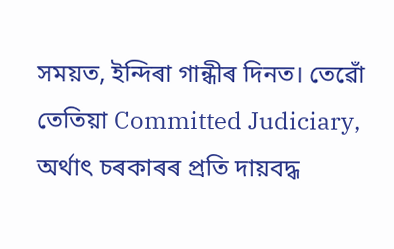সময়ত, ইন্দিৰা গান্ধীৰ দিনত। তেৱোঁ তেতিয়া Committed Judiciary, অৰ্থাৎ চৰকাৰৰ প্ৰতি দায়বদ্ধ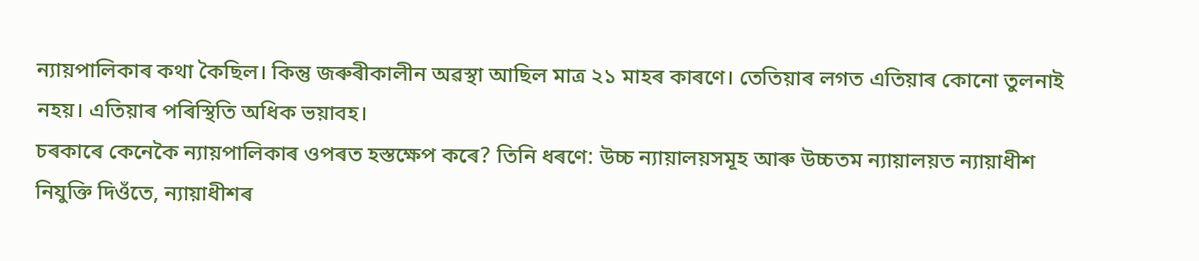ন্যায়পালিকাৰ কথা কৈছিল। কিন্তু জৰুৰীকালীন অৱস্থা আছিল মাত্ৰ ২১ মাহৰ কাৰণে। তেতিয়াৰ লগত এতিয়াৰ কোনো তুলনাই নহয়। এতিয়াৰ পৰিস্থিতি অধিক ভয়াবহ।
চৰকাৰে কেনেকৈ ন্যায়পালিকাৰ ওপৰত হস্তক্ষেপ কৰে? তিনি ধৰণে: উচ্চ ন্যায়ালয়সমূহ আৰু উচ্চতম ন্যায়ালয়ত ন্যায়াধীশ নিযুক্তি দিওঁতে, ন্যায়াধীশৰ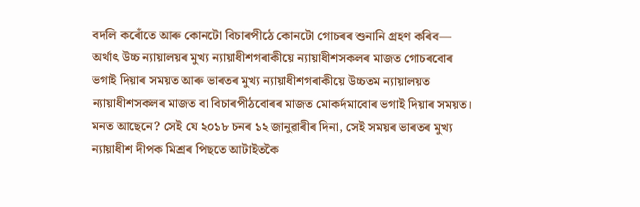বদলি কৰোঁতে আৰু কোনটো বিচাৰপীঠে কোনটো গোচৰৰ শুনানি গ্ৰহণ কৰিব— অৰ্থাৎ উচ্চ ন্যায়ালয়ৰ মুখ্য ন্যায়াধীশগৰাকীয়ে ন্যায়াধীশসকলৰ মাজত গোচৰবোৰ ভগাই দিয়াৰ সময়ত আৰু ভাৰতৰ মুখ্য ন্যায়াধীশগৰাকীয়ে উচ্চতম ন্যায়ালয়ত ন্যায়াধীশসকলৰ মাজত বা বিচাৰপীঠবোৰৰ মাজত মোকৰ্দমাবোৰ ভগাই দিয়াৰ সময়ত।
মনত আছেনে? সেই যে ২০১৮ চনৰ ১২ জানুৱাৰীৰ দিনা, সেই সময়ৰ ভাৰতৰ মুখ্য ন্যায়াধীশ দীপক মিশ্ৰৰ পিছতে আটাইতকৈ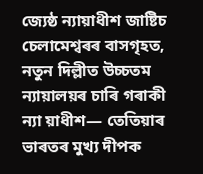জ্যেষ্ঠ ন্যায়াধীশ জাষ্টিচ চেলামেশ্বৰৰ বাসগৃহত, নতুন দিল্লীত উচ্চতম ন্যায়ালয়ৰ চাৰি গৰাকী ন্যা য়াধীশ— তেতিয়াৰ ভাৰতৰ মুখ্য দীপক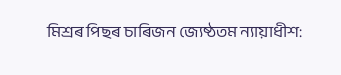মিশ্ৰৰ পিছৰ চাৰিজন জ্যেষ্ঠতম ন্যায়াধীশ: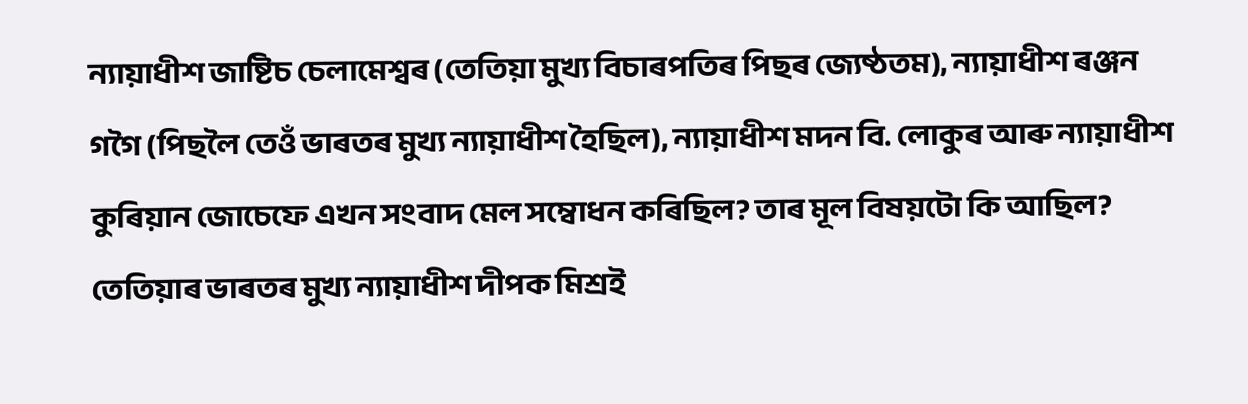ন্যায়াধীশ জাষ্টিচ চেলামেশ্বৰ (তেতিয়া মুখ্য বিচাৰপতিৰ পিছৰ জ্যেষ্ঠতম), ন্যায়াধীশ ৰঞ্জন গগৈ (পিছলৈ তেওঁ ভাৰতৰ মুখ্য ন্যায়াধীশ হৈছিল), ন্যায়াধীশ মদন বি. লোকুৰ আৰু ন্যায়াধীশ কুৰিয়ান জোচেফে এখন সংবাদ মেল সম্বোধন কৰিছিল? তাৰ মূল বিষয়টো কি আছিল? তেতিয়াৰ ভাৰতৰ মুখ্য ন্যায়াধীশ দীপক মিশ্ৰই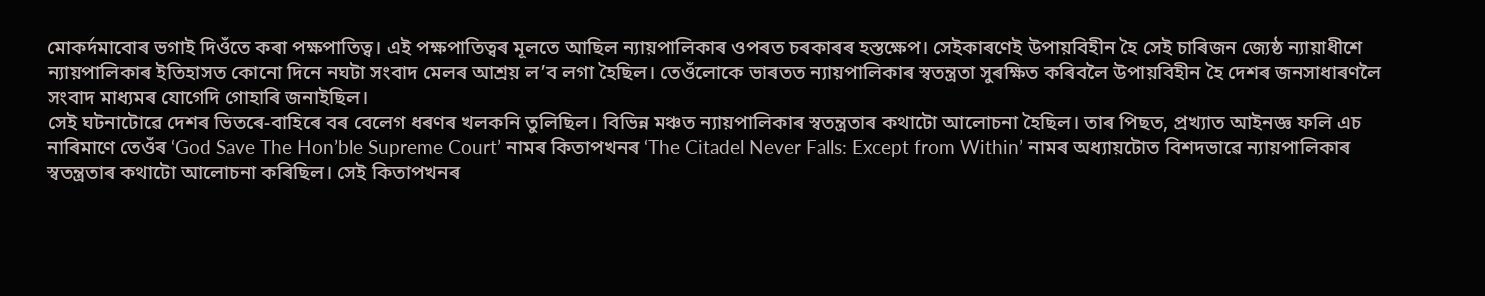মোকৰ্দমাবোৰ ভগাই দিওঁতে কৰা পক্ষপাতিত্ব। এই পক্ষপাতিত্বৰ মূলতে আছিল ন্যায়পালিকাৰ ওপৰত চৰকাৰৰ হস্তক্ষেপ। সেইকাৰণেই উপায়বিহীন হৈ সেই চাৰিজন জ্যেষ্ঠ ন্যায়াধীশে ন্যায়পালিকাৰ ইতিহাসত কোনো দিনে নঘটা সংবাদ মেলৰ আশ্ৰয় ল’ব লগা হৈছিল। তেওঁলোকে ভাৰতত ন্যায়পালিকাৰ স্বতন্ত্ৰতা সুৰক্ষিত কৰিবলৈ উপায়বিহীন হৈ দেশৰ জনসাধাৰণলৈ সংবাদ মাধ্যমৰ যোগেদি গোহাৰি জনাইছিল।
সেই ঘটনাটোৱে দেশৰ ভিতৰে-বাহিৰে বৰ বেলেগ ধৰণৰ খলকনি তুলিছিল। বিভিন্ন মঞ্চত ন্যায়পালিকাৰ স্বতন্ত্ৰতাৰ কথাটো আলোচনা হৈছিল। তাৰ পিছত, প্ৰখ্যাত আইনজ্ঞ ফলি এচ নাৰিমাণে তেওঁৰ ‘God Save The Hon’ble Supreme Court’ নামৰ কিতাপখনৰ ‘The Citadel Never Falls: Except from Within’ নামৰ অধ্যায়টোত বিশদভাৱে ন্যায়পালিকাৰ স্বতন্ত্ৰতাৰ কথাটো আলোচনা কৰিছিল। সেই কিতাপখনৰ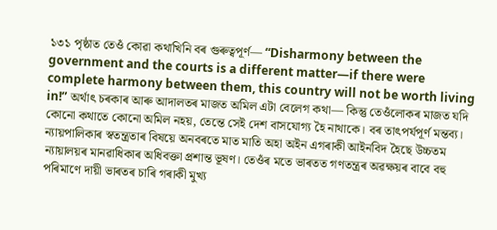১৩১ পৃষ্ঠাত তেওঁ কোৱা কথাখিনি বৰ গুৰুত্বপূৰ্ণ— “Disharmony between the government and the courts is a different matter—if there were complete harmony between them, this country will not be worth living in!” অৰ্থাৎ চৰকাৰ আৰু আদালতৰ মাজত অমিল এটা বেলেগ কথা— কিন্তু তেওঁলোকৰ মাজত যদি কোনো কথাতে কোনো অমিল নহয়, তেন্তে সেই দেশ বাসযোগ্য হৈ নাথাকে। বৰ তাৎপৰ্যপূৰ্ণ মন্তব্য।
ন্যায়পালিকাৰ স্বতন্ত্ৰতাৰ বিষয়ে অনবৰতে মাত মাতি অহা অইন এগৰাকী আইনবিদ হৈছে উচ্চতম ন্যায়ালয়ৰ মানৱাধিকাৰ অধিবক্তা প্ৰশান্ত ভূষণ। তেওঁৰ মতে ভাৰতত গণতন্ত্ৰৰ অৱক্ষয়ৰ বাবে বহু পৰিমাণে দায়ী ভাৰতৰ চাৰি গৰাকী মুখ্য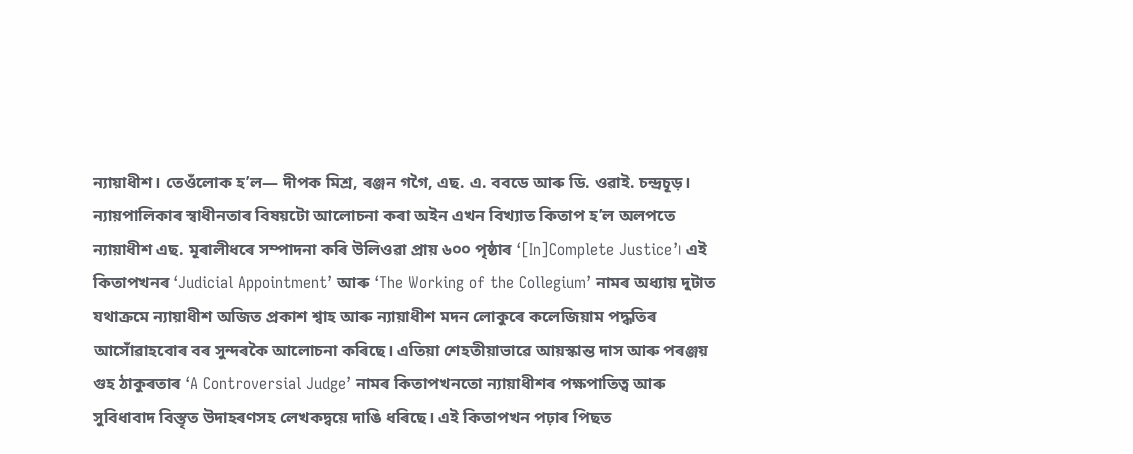ন্যায়াধীশ। তেওঁলোক হ’ল— দীপক মিশ্ৰ, ৰঞ্জন গগৈ, এছ. এ. ববডে আৰু ডি. ওৱাই. চন্দ্ৰচূড়। ন্যায়পালিকাৰ স্বাধীনতাৰ বিষয়টো আলোচনা কৰা অইন এখন বিখ্যাত কিতাপ হ’ল অলপতে ন্যায়াধীশ এছ. মূৰালীধৰে সম্পাদনা কৰি উলিওৱা প্ৰায় ৬০০ পৃষ্ঠাৰ ‘[In]Complete Justice’। এই কিতাপখনৰ ‘Judicial Appointment’ আৰু ‘The Working of the Collegium’ নামৰ অধ্যায় দুটাত যথাক্ৰমে ন্যায়াধীশ অজিত প্ৰকাশ শ্বাহ আৰু ন্যায়াধীশ মদন লোকুৰে কলেজিয়াম পদ্ধতিৰ আসোঁৱাহবোৰ বৰ সুন্দৰকৈ আলোচনা কৰিছে। এতিয়া শেহতীয়াভাৱে আয়স্কান্ত দাস আৰু পৰঞ্জয় গুহ ঠাকুৰতাৰ ‘A Controversial Judge’ নামৰ কিতাপখনতো ন্যায়াধীশৰ পক্ষপাতিত্ব আৰু সুবিধাবাদ বিস্তৃত উদাহৰণসহ লেখকদ্বয়ে দাঙি ধৰিছে। এই কিতাপখন পঢ়াৰ পিছত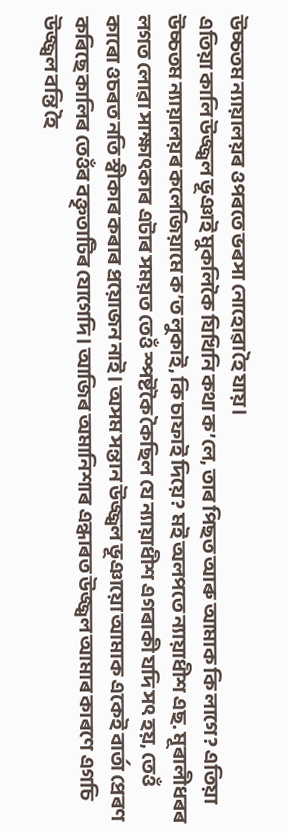উচ্চতম ন্যায়ালয়ৰ ওপৰতে ভৰসা নোহোৱা হৈ যায়।
এতিয়া কালি উজ্জ্বল ভূঞাই মুকলিকৈ যিখিনি কথা ক’লে, তাৰ পিছত আৰু আমাক কি লাগে? এতিয়া উচ্চতম ন্যায়ালয়ৰ কলেজিয়ামে ক’ত লুকাই, কি চাফাই দিয়ে? মই অলপতে ন্যায়াধীশ এছ. মূৰালীধৰৰ লগত লোৱা সাক্ষাৎকাৰ এটাৰ সময়ত তেওঁ স্পষ্টকৈ কৈছিল যে ন্যায়াধীশ এগৰাকী যদি সৎ হয়, তেওঁ কাৰো ওচৰত নতি স্বীকাৰ কৰাৰ প্ৰয়োজন নাই। অসম সন্তান উজ্জ্বল ভূঞায়ো আমাক একেই বাৰ্তা প্ৰেৰণ কৰিছে কালিৰ তেওঁৰ বক্তৃতাটিৰ যোগেদি। আজিৰ অমানিশাৰ এন্ধাৰত উজ্জ্বল আমাৰ কাৰণে এগচি উজ্জ্বল বন্তি হৈ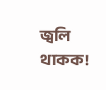জ্বলি থাকক!